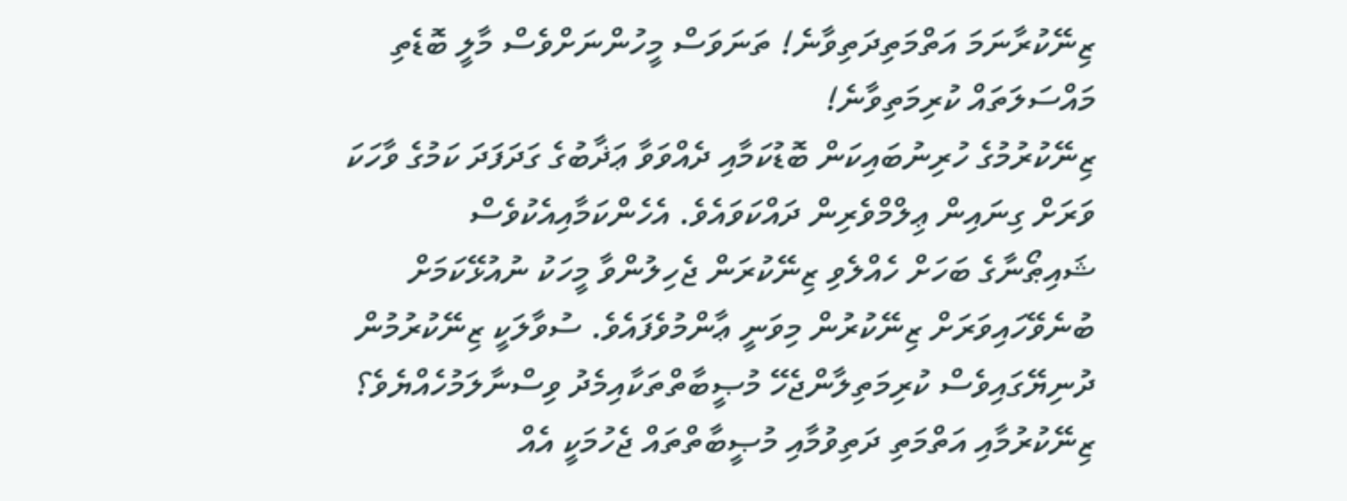ޒިނޭކުރާނަމަ އަތްމަތިދަތިވާނެ! ތަނަވަސް މީހުންނަށްވެސް މާލީ ބޮޑެތި މައްސަލަތައް ކުރިމަތިވާނެ!
ޒިނޭކުރުމުގެ ހުރިނުބައިކަން ބޮޑުކަމާއި ދެއްވަވާ ޢަޛާބުގެ ގަދަފަދަ ކަމުގެ ވާހަކަ ވަރަށް ގިނައިން ޢިލްމްވެރިން ދައްކަވައެވެ. އެހެންކަމާއިއެކުވެސް ޝައިޠޯނާގެ ބަހަށް ހެއްލެވި ޒިނޭކުރަން ޖެހިލުންވާ މީހަކު ނުއުޅޭކަމަށް ބުނެވޭހައިވަރަށް ޒިނޭކުރުން މިވަނީ ޢާންމުވެފައެވެ. ސުވާލަކީ ޒިނޭކުރުމުން ދުނިޔޭގައިވެސް ކުރިމަތިލާންޖެހޭ މުޞީބާތްތަކާއިމެދު ވިސްނާލަމުހެއްޔެވެ؟
ޒިނޭކުރުމާއި އަތްމަތި ދަތިވުމާއި މުޞީބާތްތައް ޖެހުމަކީ އެއް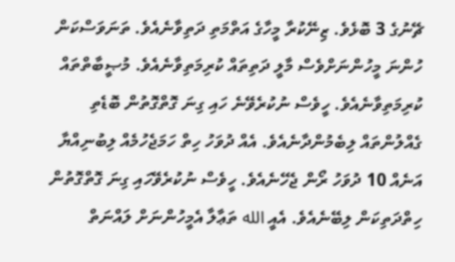ޗޭނުގެ 3 ބޮޅެވެ. ޒިނޭކުރާ މީހާގެ އަތްމަތި ދަތިވާނެއެވެ. ތަނަވަސްކަން ހުންނަ މީހުންނަށްވެސް މާލީ ދަތިތައް ކުރިމަތިވާނެއެވެ. މުޞީބާތްތައް ކުރިމަތިވާނެއެވެ. ހީވެސް ނުކުރެވޭނެ ހައި ގިނަ ގޮތްގޮތުން ބޮޑެތި ގެއްލުންތައް ލިބެމުންދާނެއެވެ. އެއް ދުވަހު ހިތް ހަމަޖެހުމެއް ލިބުނިއްޔާ އަނެއް 10 ދުވަހު ރޯން ޖެހޭނެއެވެ. ހީވެސް ނުކުރެވޭހައި ގިނަ ގޮތްގޮތުން ހިތްދަތިކަން ލިބޭނެއެވެ. އެއީ الله ތަޢާލާ އެމީހުންނަށް ލައްނަތް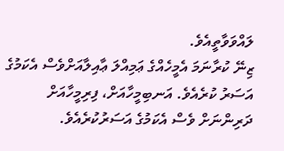ލައްވަވާތީއެވެ.
ޒިނޭ ކުރާނަމަ އެމީހެއްގެ ޢަމިއްލަ ޢާއިލާއަށްވެސް އެކަމުގެ އަސަރު ކުރެއެވެ. އަނބިމީހާއަށް، ފިރިމީހާއަށް ދަރިންނަށް ވެސް އެކަމުގެ އަސަރުކުރެއެވެ.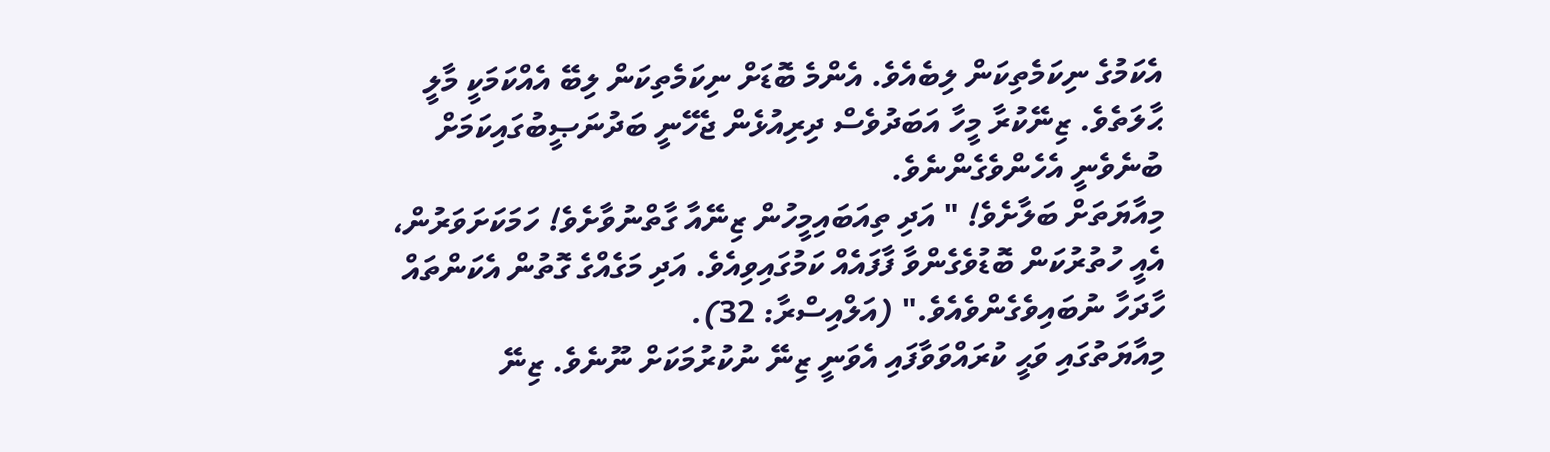އެކަމުގެ ނިކަމެތިކަން ލިބެއެވެ. އެންމެ ބޮޑަށް ނިކަމެތިކަން ލިބޭ އެއްކަމަކީ މާލީ ޙާލަތެވެ. ޒިނޭކުރާ މީހާ އަބަދުވެސް ދިރިއުޅެން ޖެހޭނީ ބަދުނަޞީބުގައިކަމަށް ބުނެވެނީ އެހެންވެގެންނެވެ.
މިއާޔަތަށް ބަލާށެވެ! " އަދި ތިއަބައިމީހުން ޒިނޭއާ ގާތްނުވާށެވެ! ހަމަކަށަވަރުން، އެއީ ހުތުރުކަން ބޮޑުވެގެންވާ ފާފައެއް ކަމުގައިވިއެވެ. އަދި މަގެއްގެ ގޮތުން އެކަންތައް ހާދަހާ ނުބައިވެގެންވެއެވެ." (އަލްއިސްރާ: 32).
މިއާޔަތުގައި ވަޙީ ކުރައްވަވާފައި އެވަނީ ޒިނޭ ނުކުރުމަކަށް ނޫނެވެ. ޒިނޭ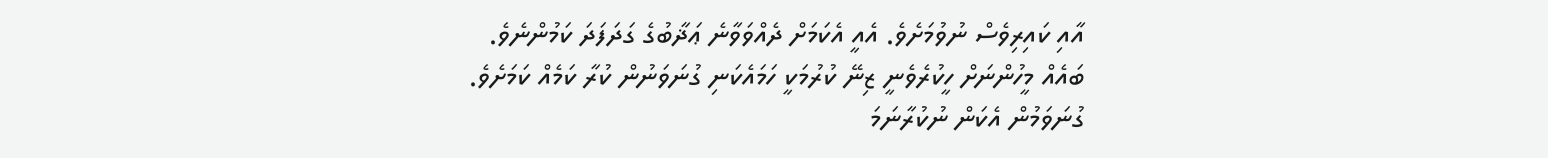އާއި ކައިރިވެސް ނުވުމަށެވެ. އެއީ އެކަމަށް ދެއްވަވާނެ ޢަޛާބުގެ ގަދަފަދަ ކަމުންނެވެ.
ބައެއް މީހުންނަށް ހީކުރެވެނީ ޒިނޭ ކުރުމަކީ ހަމައެކަނި ގުނަވަނުން ކުރާ ކަމެއް ކަމަށެވެ. ގުނަވަމުން އެކަން ނުކުރާނަމަ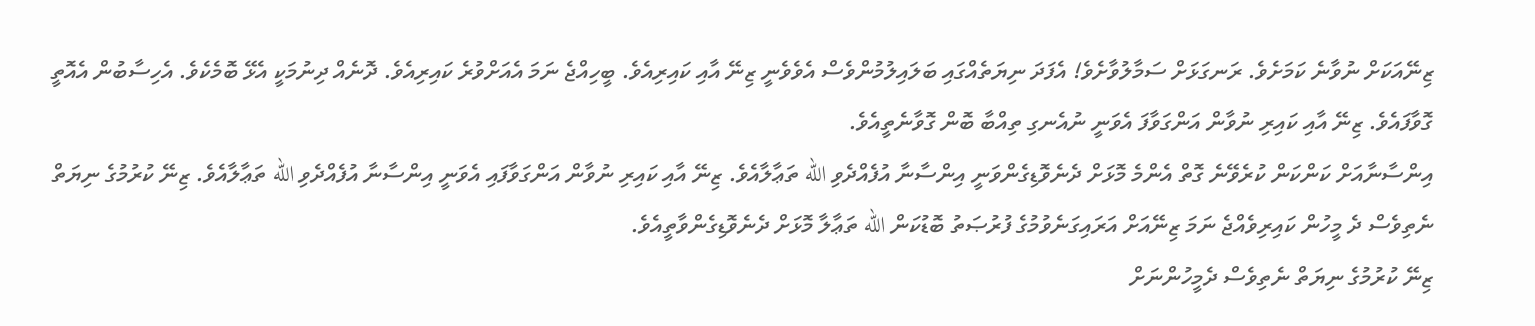ޒިނޭއަކަށް ނުވާނެ ކަމަށެވެ. ރަނގަޅަށް ސަމާލުވާށެވެ! އެފަދަ ނިޔަތެއްގައި ބަލައިލުމުންވެސް އެވެވެނީ ޒިނޭ އާއި ކައިރިއެވެ. ބީހިއްޖެ ނަމަ އެއަށްވުރެ ކައިރިއެވެ. ދޮނެއް ދިނުމަކީ އެޅޭ ބޮމެކެވެ. އެހިސާބުން އެއޮތީ ގޮވާފައެވެ. ޒިނޭ އާއި ކައިރި ނުވާން އަންގަވާފަ އެވަނީ ނުއެނގި ތިއްބާ ބޮން ގޮވާނެތީއެވެ.
އިންސާނާއަށް ކަންކަން ކުރެވޭނެ ގޮތް އެންމެ މޮޅަށް ދެނެވޮޑިގެންވަނީ އިންސާނާ އުފެއްދެވި الله ތަޢާލާއެވެ. ޒިނޭ އާއި ކައިރި ނުވާން އަންގަވާފައި އެވަނީ އިންސާނާ އުފެއްދެވި الله ތަޢާލާއެވެ. ޒިނޭ ކުރުމުގެ ނިޔަތް ނެތިވެސް ދެ މީހުން ކައިރިވެއްޖެ ނަމަ ޒިނޭއަށް އަރައިގަނެވުމުގެ ފުރުޞަތު ބޮޑުކަން الله ތަޢާލާ މޮޅަށް ދެނެވޮޑިގެންވާތީއެވެ.
ޒިނޭ ކުރުމުގެ ނިޔަތް ނެތިވެސް ދެމީހުންނަށް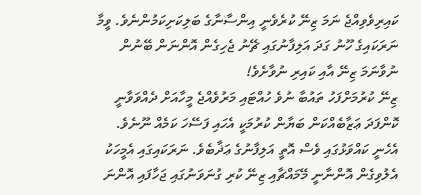ކައިރިވެވިއްޖެ ނަމަ ޒިނޭ ކުރެވެނީ އިންސާނާގެ ބަލިކަށިކަމުންނެވެ. ވީމާ ނަރަކައިގެ ހޫނު ގަދަ އަލިފާނުގައި ޗޭނު ޖެހިގެން އޮންނަން ބޭނުން ނުވާނަމަ ޒިނޭ އާއި ކައިރި ނުވާށެވެ!
ޒިނޭ ކުރުމަށްފަހު ތައުބާ ނުވެ ހުއްޓައި މަރުވެއްޖެ މީހާއަށް ދެއްވަވާނީ ކޮންފަދަ ޢަޒާބެއްކަން ބަޔާން ކުރުމަކީ އެހައި ފަސޭހަ ކަމެއް ނޫނެވެ. އެހެނީ ކައްވަޅުގައި ވެސް އޮތީ އަލިފާނުގެ ޢަޛާބެވެ. ނަރަކައިގައި އެމީހަކު އެލުވިގެން އޮންނާނީ މޭމައްޗާއި ޒިނޭ ކުރި ގުނަވަނުގައި ޖަހާފައި އޮންނަ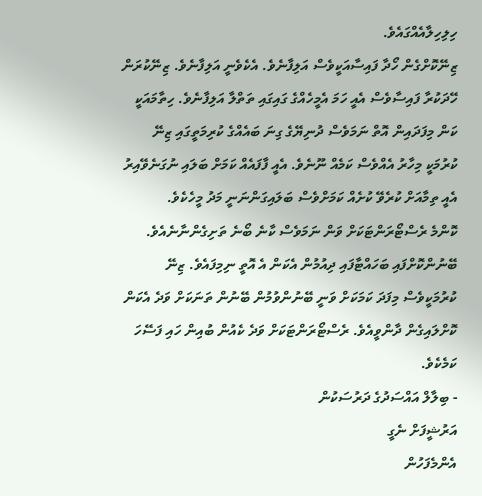ހިލިހިލާއެއްގައެވެ.
ޒިނޭކޮށްގެން ހޯދާ ފައިސާއަކީވެސް އަލިފާނެވެ. އެކެވެނީ އަލިފާނެވެ. ޒިނޭކުރަން ހޭދަކުރާ ފައިސާވެސް އެއީ ހަމަ އެމީހެއްގެ ގައިގައި ތަތްލާ އަލިފާނެވެ. ހިތާމައަކީ ކަން މިފަދައިން އޮތް ނަމަވެސް ދުނިޔޭގެ ގިނަ ބައެއްގެ ކުރިމަތީގައި ޒިނޭ ކުރުމަކީ މިހާރު އެއްވެސް ކަމެއް ނޫނެވެ. އެއީ ފާފައެއް ކަމަށް ބަލައި ނުގަނެވޭއިރު އެއީ ތިމާއަށް ކުރެވޭ ކުށެއް ކަމަށްވެސް ބަލައިގަންނަނީ މަދު މީހެކެވެ.
ކޮންމެ ރެސްޓޯރަންޓަކަށް ވަން ނަމަވެސް ކާނެ ބޯނެ ތަށިގެންނާނެއެވެ. ބޭނުންކޮށްފައި ބަހައްޓާފައި ދިއުމުން އެކަން އެ އޮތީ ނިމިފައެވެ. ޒިނޭ ކުރުމަކީވެސް މިފަދަ ކަމަކަށް ވަނީ ބޭނުންވުމުން ބޭނުން ތަނަކަށް ވަދެ އެކަން ކޮށްލައިގެން ދާންވީއެވެ. ރެސްޓޯރަންޓަކަށް ވަދެ ކެއުން ބުއިން ހައި ފަސޭހަ ކަމެކެވެ.
- ބިލާލް އައްސަދުގެ ދަރުސަކުން
އަރުޝީފަށް ނެގީ
އެންމެފަހުން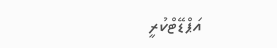އަޕްޑޭޓްކުރީ